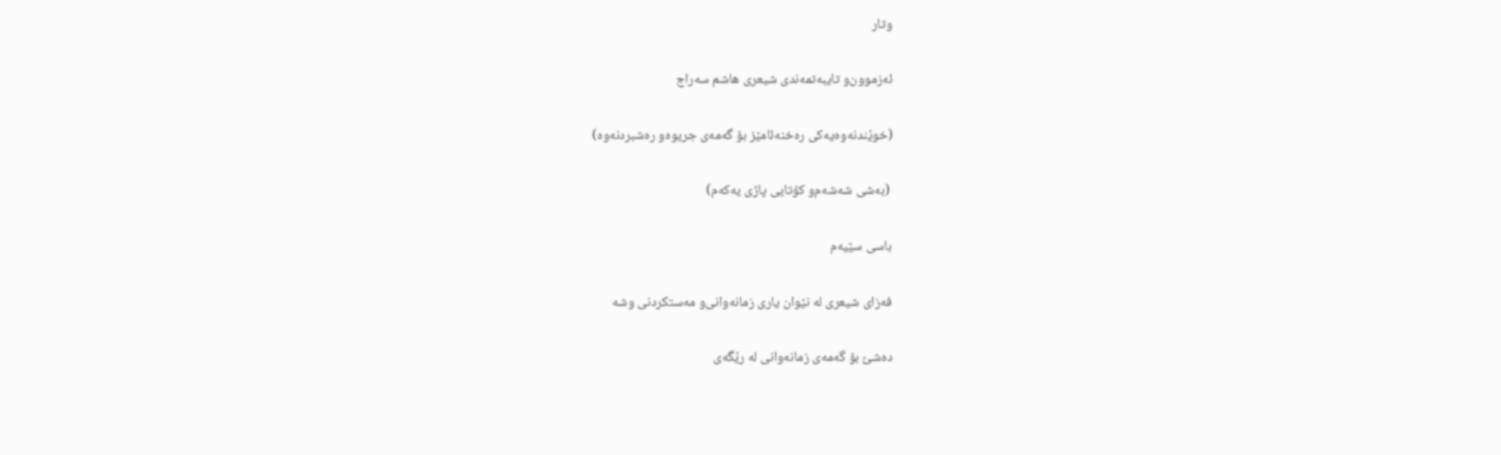وتار

ئه‌زموون‌و تایبه‌تمه‌ندی‌ شیعری‌ هاشم سه‌راج

(خوێندنه‌وه‌یه‌كی‌ ره‌خنه‌ئامێز بۆ گه‌مه‌ی‌ جریوه‌‌و ره‌شبردنه‌وه‌)

 (به‌شی‌ شه‌شه‌م‌و كۆتایی‌ پاژی‌ یه‌كه‌م)

باسی‌ سێیه‌م

فه‌زای‌ شیعری‌ له‌ نێوان یاری‌ زمانه‌وانی‌‌و مه‌ستكردنی‌ وشه‌

ده‌شێ‌ بۆ گه‌مه‌ی‌ زمانه‌وانی‌ له‌ رێگه‌ی‌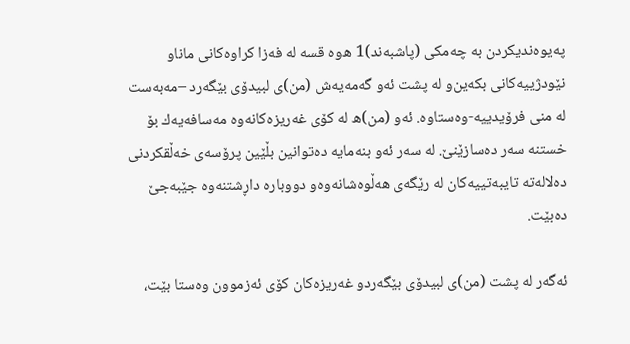په‌یوه‌ندیكردن به‌ چه‌مكی‌ (پاشبه‌ند)1 ه‌وه‌ قسه‌ له‌ فه‌زا كراوه‌كانی‌ مانا‌و نێودژییه‌كانی‌ بكه‌ین‌و له‌ پشت ئه‌و گه‌مه‌یه‌ش (من)ی‌ لبیدۆی‌ بێگه‌رد –مه‌به‌ست له‌ منی‌ فرۆیدییه‌-وه‌ستاوه‌. ئه‌و (من)ه‌ له‌ كۆی‌ غه‌ریزه‌كانه‌وه‌ مه‌سافه‌یه‌ك بۆ خستنه‌ سه‌ر ده‌سازێنێ‌. له‌ سه‌ر ئه‌و بنه‌مایه‌ ده‌توانین بڵێین پرۆسه‌ی‌ خه‌ڵقكردنی‌ ده‌لاله‌ته‌ تایبه‌تییه‌كان له‌ رێگه‌ی‌ هه‌ڵوه‌شانه‌وه‌‌و دووباره‌ داڕشتنه‌وه‌ جێبه‌جێ‌ ده‌بێت.

ئه‌گه‌ر له‌ پشت (من)ی‌ لبیدۆی‌ بێگه‌رد‌و غه‌ریزه‌كان كۆی‌ ئه‌زموون وه‌ستا بێت،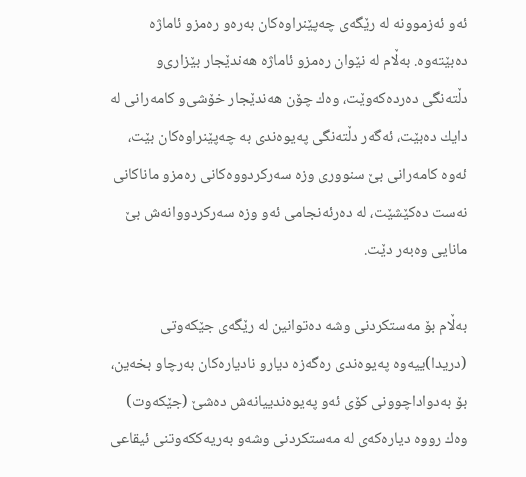ئه‌و ئه‌زموونه‌ له‌ رێگه‌ی‌ چه‌پێنراوه‌كان به‌ره‌و ره‌مز‌و ئاماژه‌ ده‌بێته‌وه‌. به‌ڵام له‌ نێوان ره‌مز‌و ئاماژه‌ هه‌ندێجار بێزاری‌‌و دڵته‌نگی‌ ده‌رده‌كه‌وێت، وه‌ك چۆن هه‌ندێجار خۆشی‌‌و كامه‌رانی‌ له‌ دایك ده‌بێت، ئه‌گه‌ر دڵته‌نگی‌ په‌یوه‌ندی‌ به‌ چه‌پێنراوه‌كان بێت، ئه‌وه‌ كامه‌رانی‌ بێ‌ سنووری‌ وزه‌ سه‌ركردووه‌كانی‌ ره‌مز‌و ماناكانی‌ نه‌ست ده‌كێشێت، له‌ ده‌رئه‌نجامی‌ ئه‌و وزه‌ سه‌ركردووانه‌ش بێ‌ مانایی‌ وه‌به‌ر دێت.

به‌ڵام بۆ مه‌ستكردنی‌ وشه‌ ده‌توانین له‌ رێگه‌ی‌ جێكه‌وتی‌ (دریدا)ییه‌وه‌ په‌یوه‌ندی‌ ره‌گه‌زه‌ دیار‌و نادیاره‌كان به‌رچاو بخه‌ین، بۆ به‌دواداچوونی‌ كۆی‌ ئه‌و په‌یوه‌ندییانه‌ش ده‌شێ‌ (جێكه‌وت) وه‌ك رووه‌ دیاره‌كه‌ی‌ له‌ مه‌ستكردنی‌ وشه‌و به‌ریه‌ككه‌وتنی‌ ئیقاعی‌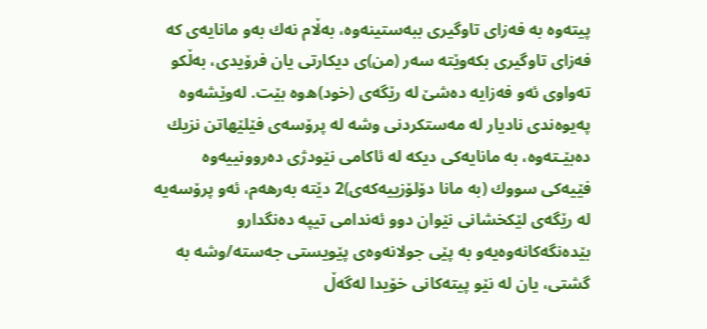پیته‌وه‌ به‌ فه‌زای‌ تاوگیری‌ ببه‌ستینه‌وه‌، به‌ڵام نه‌ك به‌و مانایه‌ی‌ كه‌ فه‌زای‌ تاوگیری‌ بكه‌وێته‌ سه‌ر (من)ی‌ دیكارتی‌ یان فرۆیدی‌، به‌ڵكو ته‌واوی‌ ئه‌و فه‌زایه‌ ده‌شێ‌ له‌ رێگه‌ی‌ (خود)ه‌وه‌ بێت. له‌وێشه‌وه‌ په‌یوه‌ندی‌ نادیار له‌ مه‌ستكردنی‌ وشه‌ له‌ پرۆسه‌ی‌ فێلێهاتن نزیك ده‌بێـته‌وه‌، به‌ مانایه‌كی‌ دیكه‌ له‌ ئاكامی‌ نێودژی‌ ده‌روونییه‌وه‌ فێیه‌كی‌ سووك (به‌ مانا دۆلۆزییه‌كه‌ی‌)2 دێته‌ به‌رهه‌م، ئه‌و پرۆسه‌یه‌ له‌ رێگه‌ی‌ لێكخشانی‌ نێوان دوو ئه‌ندامی‌ تیپه‌ ده‌نگدارو بێده‌نگه‌كانه‌وه‌یه‌‌و به‌ پێی‌ جولانه‌وه‌ی‌ پێویستی‌ جه‌سته‌/وشه‌ به‌ گشتی‌، یان له‌ نێو پیته‌كانی‌ خۆیدا له‌گه‌ڵ‌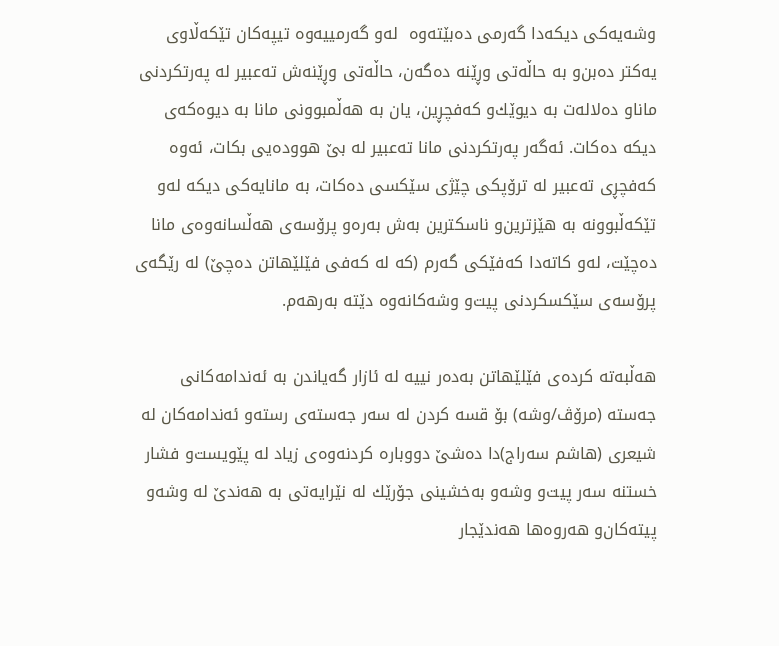وشه‌یه‌كی‌ دیكه‌دا گه‌رمی‌ ده‌بێته‌وه‌  له‌و گه‌رمییه‌وه‌ تیپه‌كان تێكه‌ڵاوی‌ یه‌كتر ده‌بن‌و به‌ حاڵه‌تی‌ وڕێنه‌ ده‌گه‌ن، حاڵه‌تی‌ وڕێنه‌ش ته‌عبیر له‌ په‌رتكردنی‌ مانا‌و ده‌لاله‌ت به‌ دیوێك‌و كه‌فچڕین، یان به‌ هه‌ڵمبوونی‌ مانا به‌ دیوه‌كه‌ی‌ دیكه‌ ده‌كات. ئه‌گه‌ر په‌رتكردنی‌ مانا ته‌عبیر له‌ بێ‌ هووده‌یی‌ بكات، ئه‌وه‌ كه‌فچڕی‌ ته‌عبیر له‌ ترۆپكی‌ چێژی‌ سێكسی‌ ده‌كات، به‌ مانایه‌كی‌ دیكه‌ له‌و تێكه‌ڵبوونه‌ به‌ هێزترین‌و ناسكترین به‌ش به‌ره‌و پرۆسه‌ی‌ هه‌ڵسانه‌وه‌ی‌ مانا ده‌چێت، له‌و كاته‌دا كه‌فێكی‌ گه‌رم (كه‌ له‌ كه‌فی‌ فێلێهاتن ده‌چێ‌) له‌ رێگه‌ی‌ پرۆسه‌ی‌ سێكسكردنی‌ پیت‌و وشه‌كانه‌وه‌ دێته‌ به‌رهه‌م.

هه‌ڵبه‌ته‌ كرده‌ی‌ فێلێهاتن به‌ده‌ر نییه‌ له‌ ئازار گه‌یاندن به‌ ئه‌ندامه‌كانی‌ جه‌سته‌ (مرۆڤ/وشه‌) بۆ قسه‌ كردن له‌ سه‌ر جه‌سته‌ی‌ رسته‌‌و ئه‌ندامه‌كان له‌ شیعری‌ (هاشم سه‌راج)دا ده‌شێ‌ دووباره‌ كردنه‌وه‌ی‌ زیاد له‌ پێویست‌و فشار خستنه‌ سه‌ر پیت‌و وشه‌‌و به‌خشینی‌ جۆرێك له‌ نێرایه‌تی‌ به‌ هه‌ندێ‌ له‌ وشه‌‌و پیته‌كان‌و هه‌روه‌ها هه‌ندێجار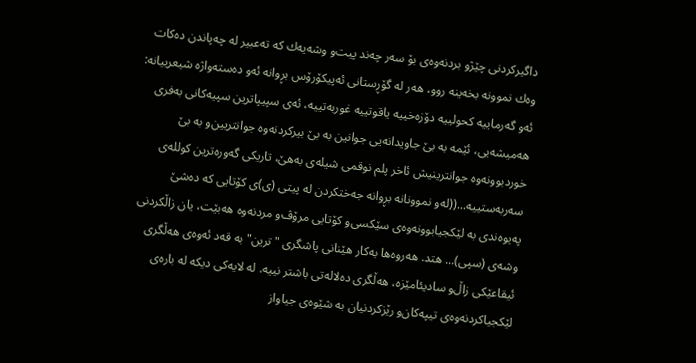داگیركردنی‌ چێژ‌و بردنه‌وه‌ی‌ بۆ سه‌ر چه‌ند پیت‌و وشه‌یه‌ك كه‌ ته‌عبیر له‌ چه‌پاندن ده‌كات وه‌ك نموونه‌ بخه‌ینه‌ روو، هه‌ر له‌ گۆڕستانی‌ ئه‌پیكۆرۆس بڕوانه‌ ئه‌و ده‌سته‌واژه‌ شیعرییانه‌: ئه‌و گه‌رماییه‌ كحولییه‌ دۆزه‌خییه‌ یاقوتییه‌ غوربه‌تییه‌، ئه‌ی‌ سپیپاترین سپیه‌كانی‌ به‌فری‌ هه‌میشه‌یی‌، ئێمه‌ به‌ بێ‌ جاویدانه‌یی‌ جوانین به‌ بێ‌ بیركردنه‌وه‌ جوانتریین‌و به‌ بێ‌ خوردبوونه‌وه‌ جوانترینیش ئاخر پلم نوقمی‌ شیله‌ی‌ به‌هێ‌، تاریكی‌ گه‌وره‌ترین كولله‌ی‌ سه‌ربه‌ستییه‌...((له‌و نموونانه‌ بڕوانه‌ جه‌ختكردن له‌ پیتی‌ (ی‌)ی‌ كۆتایی‌ كه‌ ده‌شێ‌ په‌یوه‌ندی‌ به‌ لێكجیابوونه‌وه‌ی‌ سێكسی‌‌و كۆتایی‌ مرۆڤ‌و مردنه‌وه‌ هه‌بێت، یان زاڵكردنی‌ وشه‌ی‌ (سپی‌)... هتد. هه‌روه‌ها به‌كار هێنانی‌ پاشگری‌ "ترین" به‌ قه‌د ئه‌وه‌ی‌ هه‌ڵگری‌ ئیقاعێكی‌ زاڵ‌‌و سادیئامێزه‌، هه‌ڵگری‌ ده‌لاله‌تی‌ باشتر نییه‌. له‌ لایه‌كی‌ دیكه‌ له‌ باره‌ی‌ لێكجیاكردنه‌وه‌ی‌ تیپه‌كان‌و رێزكردنیان به‌ شێوه‌ی‌ جیاواز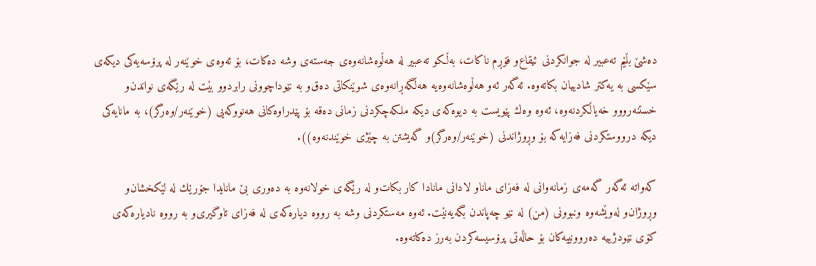ده‌شێ‌ بڵێم ته‌عبیر له‌ جوانكردنی‌ ئیقاع‌و فۆڕم ناكات، به‌ڵكو ته‌عبیر له‌ هه‌ڵوه‌شانه‌وه‌ی‌ جه‌سته‌ی‌ وشه‌ ده‌كات، بۆ ئه‌وه‌ی‌ خوێنه‌ر له‌ پرۆسه‌یه‌كی‌ دیكه‌ی‌ سێكسی‌ به‌ یه‌كتر شادییان بكاته‌وه‌. ئه‌گه‌ر ئه‌و هه‌ڵوه‌شانه‌وه‌یه‌ هه‌ڵگه‌ڕانه‌وه‌ی‌ شوێنكاتی‌ ده‌ق‌و به‌ نێوداچوونی‌ رابردوو بێت له‌ رێگه‌ی‌ نواندن‌و خستنه‌روو‌و خه‌یاڵكردنه‌وه‌، ئه‌وه‌ وه‌ك پێویست به‌ دیوه‌كه‌ی‌ دیكه‌ ملكه‌چكردنی‌ زمانی‌ ده‌قه‌ بۆ پێدراوه‌كانی‌ هه‌نووكه‌یی‌ (خوێنه‌ر/وه‌رگر)، به‌ مانایه‌كی‌ دیكه‌ درووستكردنی‌ فه‌زایه‌كه‌ بۆ وڕوژاندنی‌ (خوێنه‌ر/وه‌رگر)و گه‌یشتن به‌ چێژی‌ خوێندنه‌وه‌)).

كه‌واته‌ ئه‌گه‌ر گه‌مه‌ی‌ زمانه‌وانی‌ له‌ فه‌زای‌ مانا‌و لادانی‌ مانادا كار بكات‌و له‌ رێگه‌ی‌ خولانه‌وه‌ به‌ ده‌وری‌ بێ‌ مانایدا جۆرێك له‌ لێكخشان‌و وڕوژان‌و له‌وێشه‌وه‌ ونبوونی‌ (من) له‌ نێو چه‌پاندن بگه‌یه‌نێت. ئه‌وه‌ مه‌ستكردنی‌ وشه‌ به‌ رووه‌ دیاره‌كه‌ی‌ له‌ فه‌زای‌ تاوگیری‌‌و به‌ رووه‌ نادیاره‌كه‌ی‌ كۆی‌ نێودژییه‌ ده‌روونییه‌كان بۆ حاڵه‌تی‌ پرۆسیسه‌كردن به‌رز ده‌كاته‌وه‌.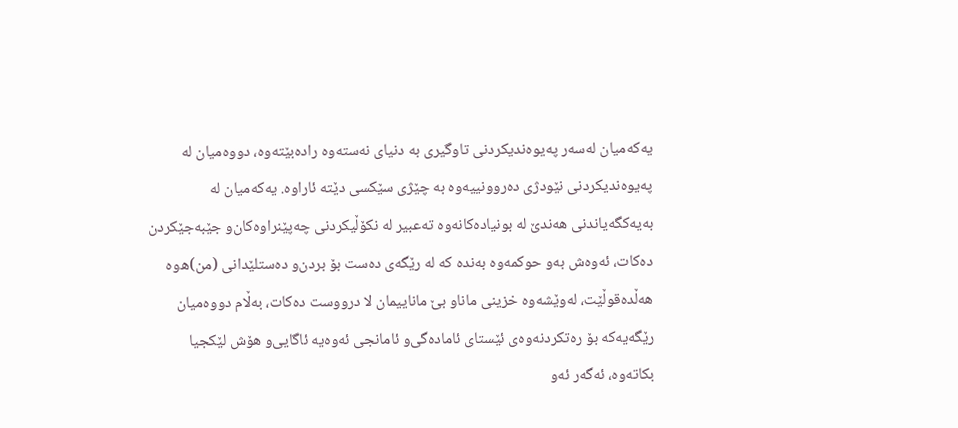یه‌كه‌میان له‌سه‌ر په‌یوه‌ندیكردنی‌ تاوگیری‌ به‌ دنیای‌ نه‌سته‌وه‌ راده‌بێته‌وه‌، دووه‌میان له‌ په‌یوه‌ندیكردنی‌ نێودژی‌ ده‌روونییه‌وه‌ به‌ چێژی‌ سێكسی‌ دێته‌ ئاراوه‌. یه‌كه‌میان له‌ به‌یه‌كگه‌یاندنی‌ هه‌ندێ‌ له‌ بونیاده‌كانه‌وه‌ ته‌عبیر له‌ نكۆڵیكردنی‌ چه‌پێنراوه‌كان‌و جێبه‌جێكردن ده‌كات، ئه‌وه‌ش به‌و حوكمه‌وه‌ به‌نده‌ كه‌ له‌ رێگه‌ی‌ ده‌ست بۆ بردن‌و ده‌ستلێدانی‌ (من)ه‌وه‌ هه‌ڵده‌قوڵێت، له‌وێشه‌وه‌ خزینی‌ مانا‌و بێ‌ ماناییمان لا درووست ده‌كات، به‌ڵام دووه‌میان رێگه‌یه‌كه‌ بۆ ره‌تكردنه‌وه‌ی‌ ئێستای‌ ئاماده‌گی‌‌و ئامانجی‌ ئه‌وه‌یه‌ ئاگایی‌‌و هۆش لێكجیا بكاته‌وه‌، ئه‌گه‌ر ئه‌و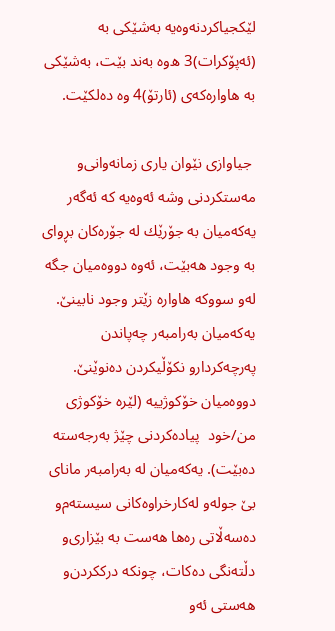لێكجیاكردنه‌وه‌یه‌ به‌شێكی‌ به‌ (ئه‌پۆكرات)3 ه‌وه‌ به‌ند بێت، به‌شێكی‌ به‌ هاواره‌كه‌ی‌ (ئارتۆ)4 وه‌ ده‌لكێت.

 جیاوازی‌ نێوان یاری‌ زمانه‌وانی‌‌و مه‌ستكردنی‌ وشه‌ ئه‌وه‌یه‌ كه‌ ئه‌گه‌ر یه‌كه‌میان به‌ جۆرێك له‌ جۆره‌كان بڕوای‌ به‌ وجود هه‌بێت، ئه‌وه‌ دووه‌میان جگه‌ له‌‌و سووكه‌ هاواره‌ زێتر وجود نابینێ‌. یه‌كه‌میان به‌رامبه‌ر چه‌پاندن په‌رچه‌كردار‌و نكۆڵیكردن ده‌نوێنێ‌. دووه‌میان خۆكوژییه‌ (لێره‌ خۆكوژی‌ من/خود  پیاده‌كردنی‌ چێژ به‌رجه‌سته‌ ده‌بێت). یه‌كه‌میان له‌ به‌رامبه‌ر مانای‌ بێ‌ جوله‌‌و له‌كارخراوه‌كانی‌ سیسته‌م‌و ده‌سه‌ڵاتی‌ ره‌ها هه‌ست به‌ بێزاری‌‌و دڵته‌نگی‌ ده‌كات، چونكه‌ درككردن‌و هه‌ستی‌ ئه‌و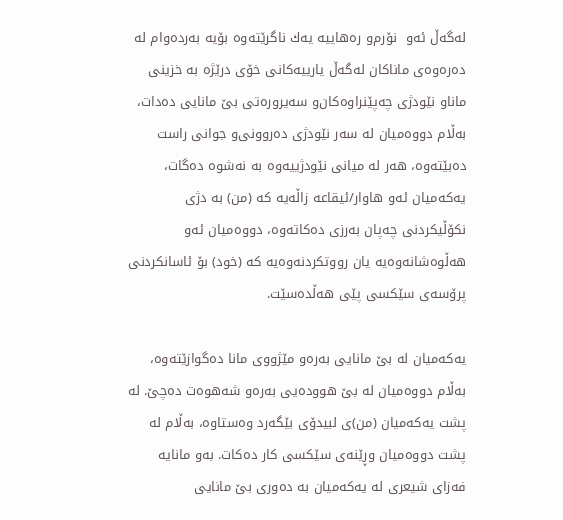له‌گه‌ڵ‌ ئه‌و  نۆرم‌و ره‌هاییه‌ یه‌ك ناگرێته‌وه‌ بۆیه‌ به‌رده‌وام له‌ ده‌ره‌وه‌ی‌ ماناكان له‌گه‌ڵ‌ یارییه‌كانی‌ خۆی‌ درێژه‌ به‌ خزینی‌ مانا‌و نێودژی‌ چه‌پێنراوه‌كان‌و سه‌یروره‌تی‌ بێ‌ مانایی‌ ده‌دات، به‌ڵام دووه‌میان له‌ سه‌ر نێودژی‌ ده‌روونی‌‌و جوانی‌ راست ده‌بێته‌وه‌، هه‌ر له‌ میانی‌ نێودژییه‌وه‌ به‌ نه‌شوه‌ ده‌گات، یه‌كه‌میان ئه‌و هاوار/ئیقاعه‌ زاڵه‌یه‌ كه‌ (من) به‌ دژی‌ نكۆڵیكردنی‌ چه‌پان به‌رزی‌ ده‌كاته‌وه‌، دووه‌میان ئه‌و هه‌ڵوه‌شانه‌وه‌یه‌ یان رووتكردنه‌وه‌یه‌ كه‌ (خود) بۆ ئاسانكردنی‌ پرۆسه‌ی‌ سێكسی‌ پێی‌ هه‌ڵده‌سێت.

یه‌كه‌میان له‌ بێ‌ مانایی‌ به‌ره‌و مێژووی‌ مانا ده‌گوازێته‌وه‌، به‌ڵام دووه‌میان له‌ بێ‌ هووده‌یی‌ به‌ره‌و شه‌هوه‌ت ده‌چێ‌. له‌ پشت یه‌كه‌میان (من)ی‌ لبیدۆی‌ بێگه‌رد وه‌ستاوه‌، به‌ڵام له‌ پشت دووه‌میان وڕێنه‌ی‌ سێكسی‌ كار ده‌كات. به‌و مانایه‌ فه‌زای‌ شیعری‌ له‌ یه‌كه‌میان به‌ ده‌وری‌ بێ‌ مانایی‌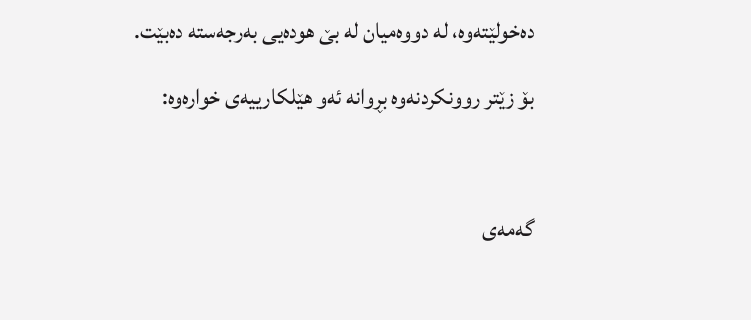ده‌خولێته‌وه‌، له‌ دووه‌میان له‌ بێ‌ هوده‌یی‌ به‌رجه‌سته‌ ده‌بێت.

بۆ زێتر روونكردنه‌وه‌ بڕوانه‌ ئه‌و هێلكارییه‌ی‌ خواره‌وه‌:



گه‌مه‌ی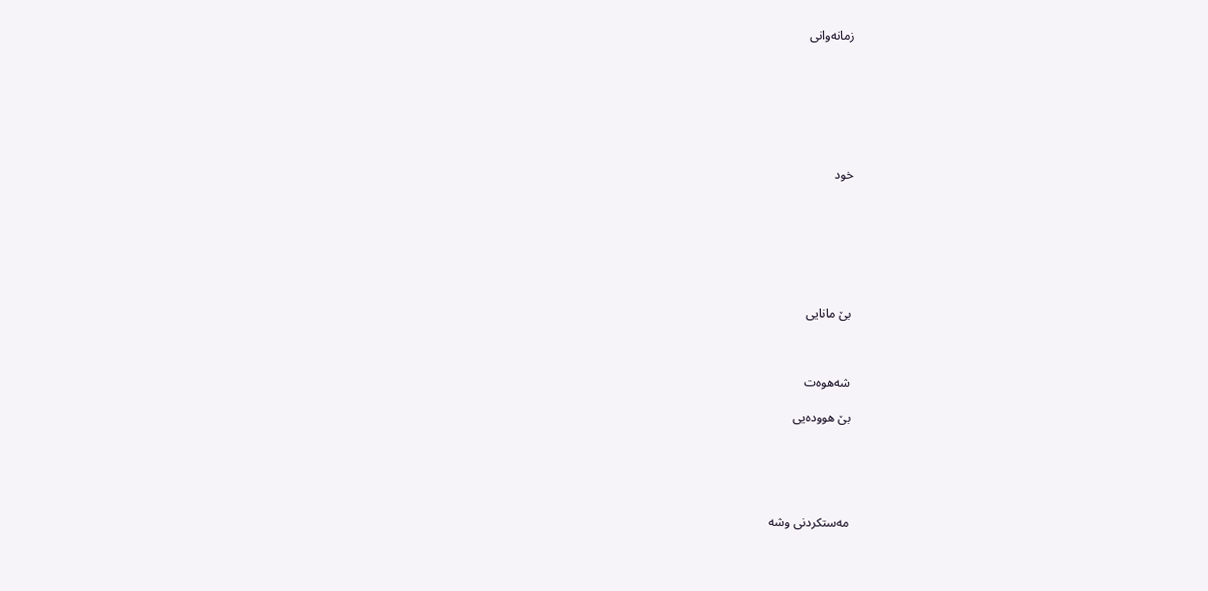زمانه‌وانی







خود







بێ مانایی



شه‌هوه‌ت

بێ هووده‌یی





مه‌ستکردنی وشه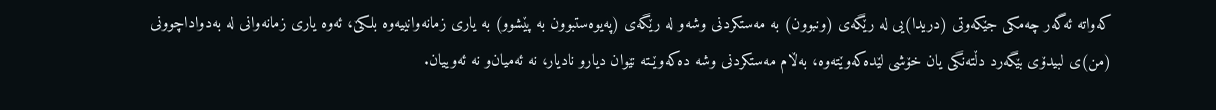كه‌واته‌ ئه‌گه‌ر چه‌مكی‌ جێكه‌وتی‌ (دریدا)یی‌ له‌ رێگه‌ی‌ (ونبوون) به‌ مه‌ستكردنی‌ وشه‌‌و له‌ رێگه‌ی‌ (په‌یوه‌ستبوون به‌ پێشو‌و) به‌ یاری‌ زمانه‌وانییه‌وه‌ بلكێ‌، ئه‌وه‌ یاری‌ زمانه‌وانی‌ له‌ به‌دواداچوونی‌ (من)ی‌ لبیدۆی‌ بێگه‌رد دڵته‌نگی‌ یان خۆشی‌ لێده‌كه‌وێته‌وه‌، به‌ڵام مه‌ستكردنی‌ وشه‌ ده‌كه‌وێـته‌ نێوان دیار‌و نادیار، نه‌ ئه‌میان‌و نه‌ ئه‌وییان.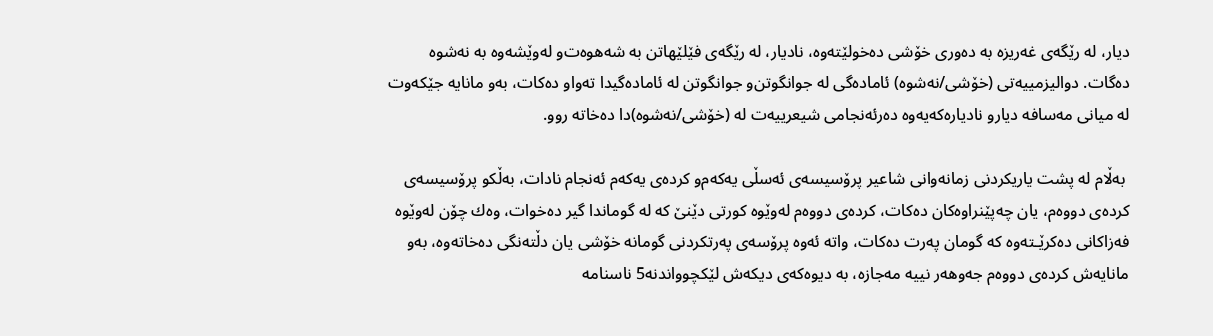دیار، له‌ رێگه‌ی‌ غه‌ریزه‌ به‌ ده‌وری‌ خۆشی‌ ده‌خولێته‌وه‌، نادیار، له‌ رێگه‌ی‌ فێلێهاتن به‌ شه‌هوه‌ت‌و له‌وێشه‌وه‌ به‌ نه‌شوه‌ ده‌گات. دوالیزمییه‌تی‌ (خۆشی‌/نه‌شوه‌) ئاماده‌گی‌ له‌ جوانگوتن‌و جوانگوتن له‌ ئاماده‌گیدا ته‌واو ده‌كات، به‌و مانایه‌ جێكه‌وت له‌ میانی‌ مه‌سافه‌ دیار‌و نادیاره‌كه‌یه‌وه‌ ده‌رئه‌نجامی‌ شیعرییه‌ت له‌ (خۆشی‌/نه‌شوه‌)دا ده‌خاته‌ روو.

 به‌ڵام له‌ پشت یاریكردنی‌ زمانه‌وانی‌ شاعیر پرۆسیسه‌ی‌ ئه‌سڵی‌ یه‌كه‌م‌و كرده‌ی‌ یه‌كه‌م ئه‌نجام نادات، به‌ڵكو پرۆسیسه‌ی‌ كرده‌ی‌ دووه‌م، یان چه‌پێنراوه‌كان ده‌كات، كرده‌ی‌ دووه‌م له‌وێوه‌ كورتی‌ دێنێ‌ كه‌ له‌ گوماندا گیر ده‌خوات، وه‌ك چۆن له‌وێوه‌ فه‌زاكانی‌ ده‌كرێـته‌وه‌ كه‌ گومان په‌رت ده‌كات، واته‌ ئه‌وه‌ پرۆسه‌ی‌ په‌رتكردنی‌ گومانه‌ خۆشی‌ یان دڵته‌نگی‌ ده‌خاته‌وه‌، به‌و مانایه‌ش كرده‌ی‌ دووه‌م جه‌وهه‌ر نییه‌ مه‌جازه‌، به‌ دیوه‌كه‌ی‌ دیكه‌ش لێكچوواندنه‌5 ناسنامه‌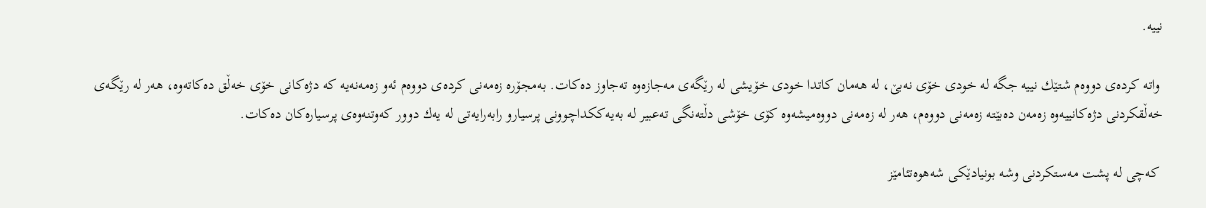نییه‌.

 واته‌ كرده‌ی‌ دووه‌م شتێك نییه‌ جگه‌ له‌ خودی‌ خۆی‌ نه‌بێ‌، له‌ هه‌مان كاتدا خودی‌ خۆیشی‌ له‌ رێگه‌ی‌ مه‌جازه‌وه‌ ته‌جاوز ده‌كات. به‌مجۆره‌ زه‌مه‌نی‌ كرده‌ی‌ دووه‌م ئه‌و زه‌مه‌نه‌یه‌ كه‌ دژه‌كانی‌ خۆی‌ خه‌ڵق ده‌كاته‌وه‌، هه‌ر له‌ رێگه‌ی‌ خه‌ڵقكردنی‌ دژه‌كانییه‌وه‌ زه‌مه‌ن ده‌بێته‌ زه‌مه‌نی‌ دووه‌م، هه‌ر له‌ زه‌مه‌نی‌ دووه‌میشه‌وه‌ كۆی‌ خۆشی‌ دڵته‌نگی‌ ته‌عبیر له‌ به‌یه‌ككداچوونی‌ پرسیار‌و رابه‌رایه‌تی‌ له‌ یه‌ك دوور كه‌وتنه‌وه‌ی‌ پرسیاره‌كان ده‌كات.

 كه‌چی‌ له‌ پشت مه‌ستكردنی‌ وشه‌ بونیادێكی‌ شه‌هوه‌تئامێز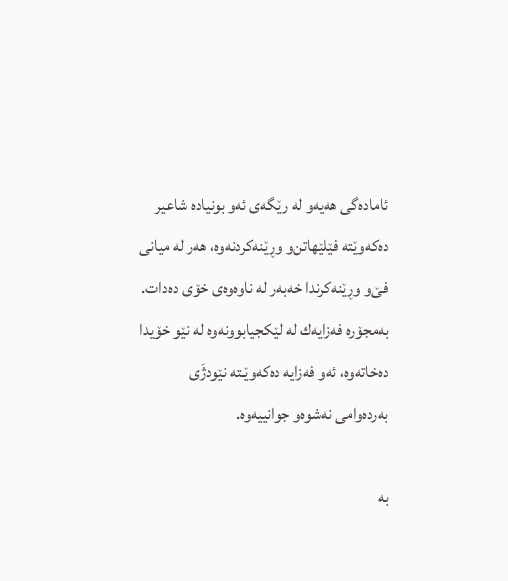ئاماده‌گی‌ هه‌یه‌‌و له‌ رێگه‌ی‌ ئه‌و بونیاده‌ شاعیر ده‌كه‌وێته‌ فێلێهاتن‌و وڕێنه‌كردنه‌وه‌، هه‌ر له‌ میانی‌ فێ‌‌و وڕێنه‌كرندا خه‌به‌ر له‌ ناوه‌وه‌ی‌ خۆی‌ ده‌دات. به‌مجۆره‌ فه‌زایه‌ك له‌ لێكجیابوونه‌وه‌ له‌ نێو خۆیدا ده‌خاته‌وه‌، ئه‌و فه‌زایه‌ ده‌كه‌وێـته‌ نێودژَی‌ به‌رده‌وامی‌ نه‌شوه‌‌و جوانییه‌وه‌.

به‌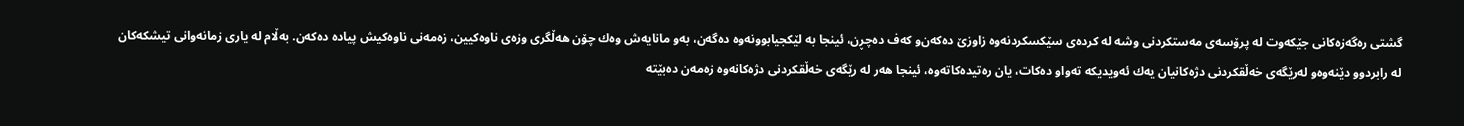گشتی‌ ره‌گه‌زه‌كانی‌ جێكه‌وت له‌ پرۆسه‌ی‌ مه‌ستكردنی‌ وشه‌ له‌ كرده‌ی‌ سێكسكردنه‌وه‌ زاوزێ‌ ده‌كه‌ن‌و كه‌ف ده‌چڕن، ئینجا به‌ لێكجیابوونه‌وه‌ ده‌گه‌ن، به‌و مانایه‌ش وه‌ك چۆن هه‌ڵگری‌ وزه‌ی‌ ناوه‌كیین، زه‌مه‌نی‌ ناوه‌كیش پیاده‌ ده‌كه‌ن. به‌ڵام له‌ یاری‌ زمانه‌وانی‌ تیشكه‌كان له‌ رابردوو دێنه‌وه‌و له‌رێگه‌ی‌ خه‌ڵقكردنی‌ دژه‌كانیان یه‌ك ئه‌ویدیكه‌ ته‌واو ده‌كات، یان ره‌تیده‌كاته‌وه‌، ئینجا هه‌ر له‌ رێگه‌ی‌ خه‌ڵقكردنی‌ دژه‌كانه‌وه‌ زه‌مه‌ن ده‌بێته‌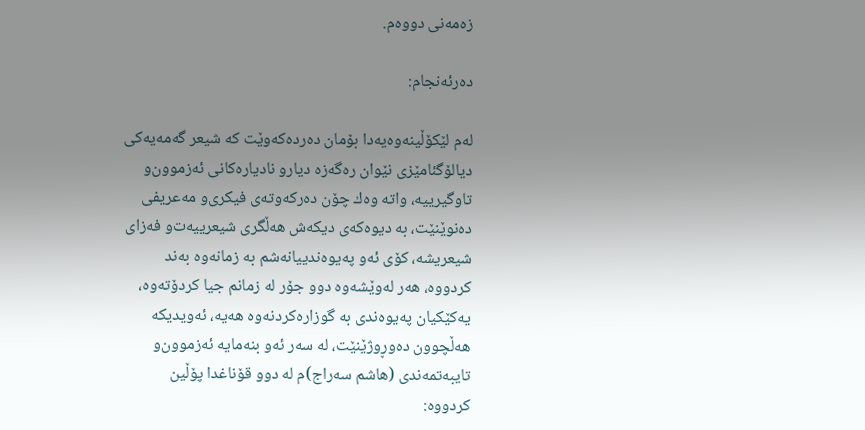زه‌مه‌نی‌ دووه‌م.

ده‌رئه‌نجام:

له‌م لێكۆڵینه‌وه‌یه‌دا بۆمان ده‌رده‌كه‌وێت كه‌ شیعر گه‌مه‌یه‌كی‌ دیالۆگئامێزی‌ نێوان ره‌گه‌زه‌ دیار‌و نادیاره‌كانی‌ ئه‌زموون‌و تاوگیرییه‌، واته‌ وه‌ك چۆن ده‌ركه‌وته‌ی‌ فیكری‌‌و مه‌عریفی‌ ده‌نوێنێت، به‌ دیوه‌كه‌ی‌ دیكه‌ش هه‌ڵگری‌ شیعرییه‌ت‌و فه‌زای‌ شیعریشه‌، كۆی‌ ئه‌و په‌یوه‌ندییانه‌شم به‌ زمانه‌وه‌ به‌ند كردووه‌، هه‌ر له‌وێشه‌وه‌ دوو جۆر له‌ زمانم جیا كردۆته‌وه‌، یه‌كێكیان په‌یوه‌ندی‌ به‌ گوزاره‌كردنه‌وه‌ هه‌یه‌، ئه‌ویدیكه‌ هه‌ڵچوون ده‌وڕوژێنێت، له‌ سه‌ر ئه‌و بنه‌مایه‌ ئه‌زموون‌و تایبه‌تمه‌ندی‌ (هاشم سه‌راج)م له‌ دوو قۆناغدا پۆڵین كردووه‌: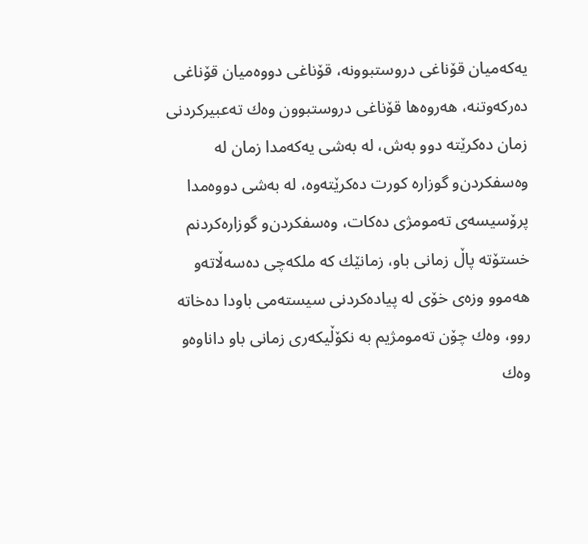یه‌كه‌میان قۆناغی‌ دروستبوونه‌، قۆناغی‌ دووه‌میان قۆناغی‌ ده‌ركه‌وتنه‌، هه‌روه‌ها قۆناغی‌ دروستبوون وه‌ك ته‌عبیركردنی‌ زمان ده‌كرێته‌ دوو به‌ش، له‌ به‌شی‌ یه‌كه‌مدا زمان له‌ وه‌سفكردن‌و گوزاره‌ كورت ده‌كرێته‌وه‌، له‌ به‌شی‌ دووه‌مدا پرۆسیسه‌ی‌ ته‌مومژی‌ ده‌كات، وه‌سفكردن‌و گوزاره‌كردنم خستۆته‌ پاڵ‌ زمانی‌ باو، زمانێك كه‌ ملكه‌چی‌ ده‌سه‌ڵاته‌‌و هه‌موو وزه‌ی‌ خۆی‌ له‌ پیاده‌كردنی‌ سیسته‌می‌ باودا ده‌خاته‌ روو، وه‌ك چۆن ته‌مومژیم به‌ نكۆڵیكه‌ری‌ زمانی‌ باو داناوه‌‌و وه‌ك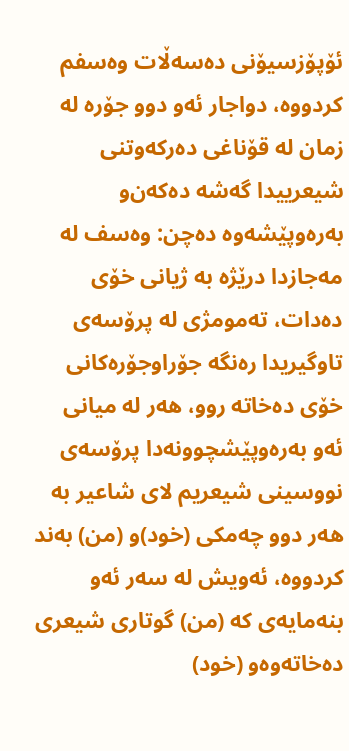ئۆپۆزسیۆنی‌ ده‌سه‌ڵات وه‌سفم كردووه‌، دواجار ئه‌و دوو جۆره‌ له‌ زمان له‌ قۆناغی‌ ده‌ركه‌وتنی‌ شیعرییدا گه‌شه‌ ده‌كه‌ن‌و به‌ره‌وپێشه‌وه‌ ده‌چن: وه‌سف له‌ مه‌جازدا درێژه‌ به‌ ژیانی‌ خۆی‌ ده‌دات، ته‌مومژی‌ له‌ پرۆسه‌ی‌ تاوگیریدا ره‌نگه‌ جۆراوجۆره‌كانی‌ خۆی‌ ده‌خاته‌ روو، هه‌ر له‌ میانی‌ ئه‌و به‌ره‌وپێشچوونه‌دا پرۆسه‌ی‌ نووسینی‌ شیعریم لای‌ شاعیر به‌ هه‌ر دوو چه‌مكی‌ (خود)و (من) به‌ند كردووه‌، ئه‌ویش له‌ سه‌ر ئه‌و بنه‌مایه‌ی‌ كه‌ (من) گوتاری‌ شیعری‌ ده‌خاته‌وه‌‌و (خود)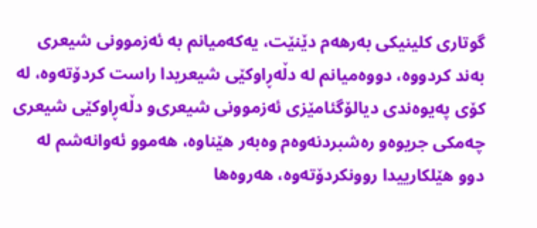گوتاری‌ كلینیكی‌ به‌رهه‌م دێنێت، یه‌كه‌میانم به‌ ئه‌زموونی‌ شیعری‌ به‌ند كردووه‌، دووه‌میانم له‌ دڵه‌ڕاوكێی‌ شیعریدا راست كردۆته‌وه‌، له‌ كۆی‌ په‌یوه‌ندی‌ دیالۆگئامێزی‌ ئه‌زموونی‌ شیعری‌‌و دڵه‌ڕاوكێی‌ شیعری‌ چه‌مكی‌ جریوه‌‌و ره‌شبردنه‌وه‌م وه‌به‌ر هێناوه‌، هه‌موو ئه‌وانه‌شم له‌ دوو هێلكارییدا روونكردۆته‌وه‌، هه‌روه‌ها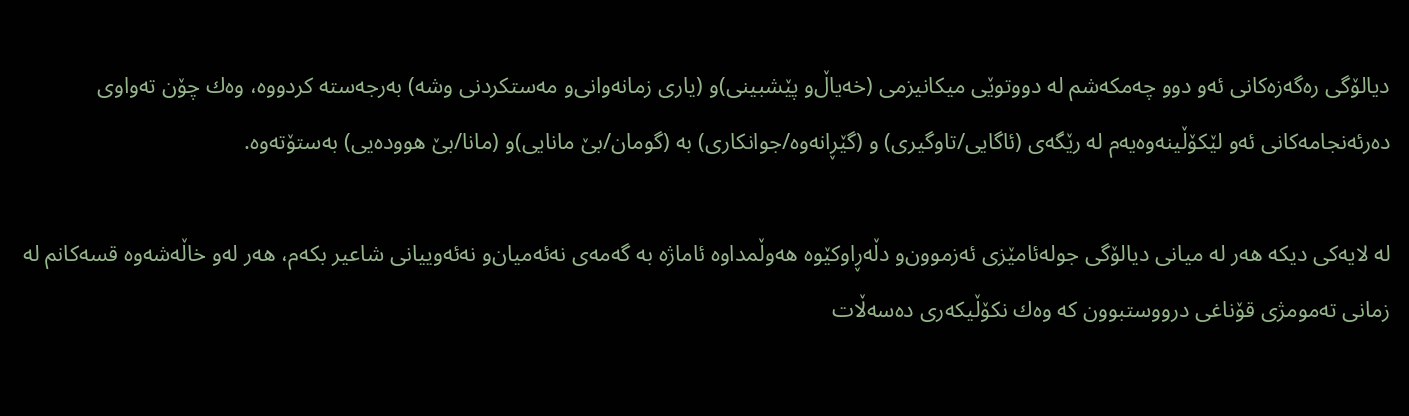دیالۆگی‌ ره‌گه‌زه‌كانی‌ ئه‌و دوو چه‌مكه‌شم له‌ دووتوێی‌ میكانیزمی‌ (خه‌یاڵ‌‌و پێشبینی‌)و (یاری‌ زمانه‌وانی‌‌و مه‌ستكردنی‌ وشه‌) به‌رجه‌سته‌ كردووه‌، وه‌ك چۆن ته‌واوی‌ ده‌رئه‌نجامه‌كانی‌ ئه‌و لێكۆڵینه‌وه‌یه‌م له‌ رێگه‌ی‌ (ئاگایی‌/تاوگیری‌) و (گێڕانه‌وه‌/جوانكاری‌) به‌ (گومان/بێ‌ مانایی‌)و (مانا/بێ‌ هووده‌یی‌) به‌ستۆته‌وه‌.

له‌ لایه‌كی‌ دیكه‌ هه‌ر له‌ میانی‌ دیالۆگی‌ جوله‌ئامێزی‌ ئه‌زموون‌و دڵه‌ڕاوكێوه‌ هه‌وڵمداوه‌ ئاماژه‌ به‌ گه‌مه‌ی‌ نه‌ئه‌میان‌و نه‌ئه‌وییانی‌ شاعیر بكه‌م، هه‌ر له‌و خاڵه‌شه‌وه‌ قسه‌كانم له‌ زمانی‌ ته‌مومژی‌ قۆناغی‌ درووستبوون كه‌ وه‌ك نكۆڵیكه‌ری‌ ده‌سه‌ڵات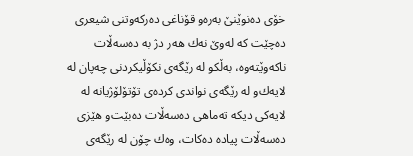خۆی‌ ده‌نوێنێ‌ به‌ره‌و قۆناغی‌ ده‌ركه‌وتنی‌ شیعری‌ ده‌چێت كه‌ له‌وێ‌ نه‌ك هه‌ر دژ به‌ ده‌سه‌ڵات ناكه‌وێته‌وه‌، به‌ڵكو له‌ رێگه‌ی‌ نكۆڵیكردنی‌ چه‌پان له‌ لایه‌ك‌و له‌ رێگه‌ی‌ نواندی‌ كرده‌ی‌ تۆتۆلۆژیانه‌ له‌ لایه‌كی‌ دیكه‌ ته‌ماهی‌ ده‌سه‌ڵات ده‌بێت‌و هێزی‌ ده‌سه‌ڵات پیاده‌ ده‌كات، وه‌ك چۆن له‌ رێگه‌ی‌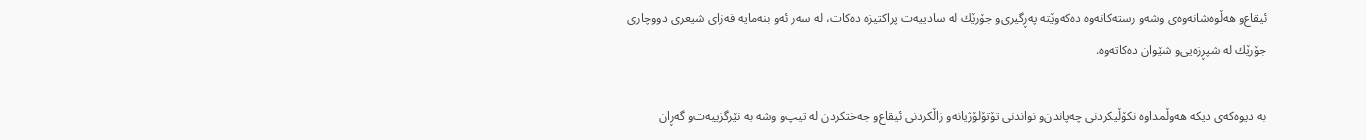ئیقاع‌و هه‌ڵوه‌شانه‌وه‌ی‌ وشه‌‌و رسته‌كانه‌وه‌ ده‌كه‌وێته‌ په‌ڕگیری‌‌و جۆرێك له‌ سادییه‌ت پراكتیزه‌ ده‌كات، له‌ سه‌ر ئه‌و بنه‌مایه‌ فه‌زای‌ شیعری‌ دووچاری‌ جۆرێك له‌ شپڕزه‌یی‌‌و شێوان ده‌كاته‌وه‌.

به‌ دیوه‌كه‌ی‌ دیكه‌ هه‌وڵمداوه‌ نكۆڵیكردنی‌ چه‌پاندن‌و نواندنی‌ تۆتۆلۆژیانه‌‌و زاڵكردنی‌ ئیقاع‌و جه‌ختكردن له‌ تیپ‌و وشه‌ به‌ نێرگزییه‌ت‌و گه‌ڕان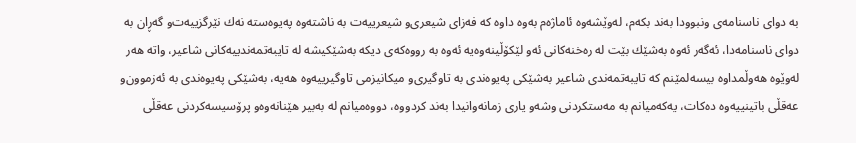به‌ دوای‌ ناسنامه‌ی‌ ونبوودا به‌ند بكه‌م، له‌وێشه‌وه‌ ئاماژه‌م به‌وه‌ داوه‌ كه‌ فه‌زای‌ شیعری‌‌و شیعرییه‌ت به‌ ناشته‌وه‌ په‌یوه‌سته‌ نه‌ك نێرگزییه‌ت‌و گه‌ڕان به‌ دوای‌ ناسنامه‌دا، ئه‌گه‌ر ئه‌وه‌ به‌شێك بێت له‌ ره‌خنه‌كانی‌ ئه‌و لێكۆڵینه‌وه‌یه‌ ئه‌وه‌ به‌ رووه‌كه‌ی‌ دیكه‌ به‌شێكیشه‌ له‌ تایبه‌تمه‌ندییه‌كانی‌ شاعیر، واته‌ هه‌ر له‌وێوه‌ هه‌وڵمداوه‌ بیسه‌لمێنم كه‌ تایبه‌تمه‌ندی‌ شاعیر به‌شێكی‌ په‌یوه‌ندی‌ به‌ تاوگیری‌‌و میكانیزمی‌ تاوگیرییه‌وه‌ هه‌یه‌، به‌شێكی‌ په‌یوه‌ندی‌ به‌ ئه‌زموون‌و عه‌قڵی‌ باتینییه‌وه‌ ده‌كات، یه‌كه‌میانم به‌ مه‌ستكردنی‌ وشه‌‌و یاری‌ زمانه‌وانیدا به‌ند كردووه‌، دووه‌میانم له‌ به‌بیر هێنانه‌وه‌‌و پرۆسیسه‌كردنی‌ عه‌قڵی‌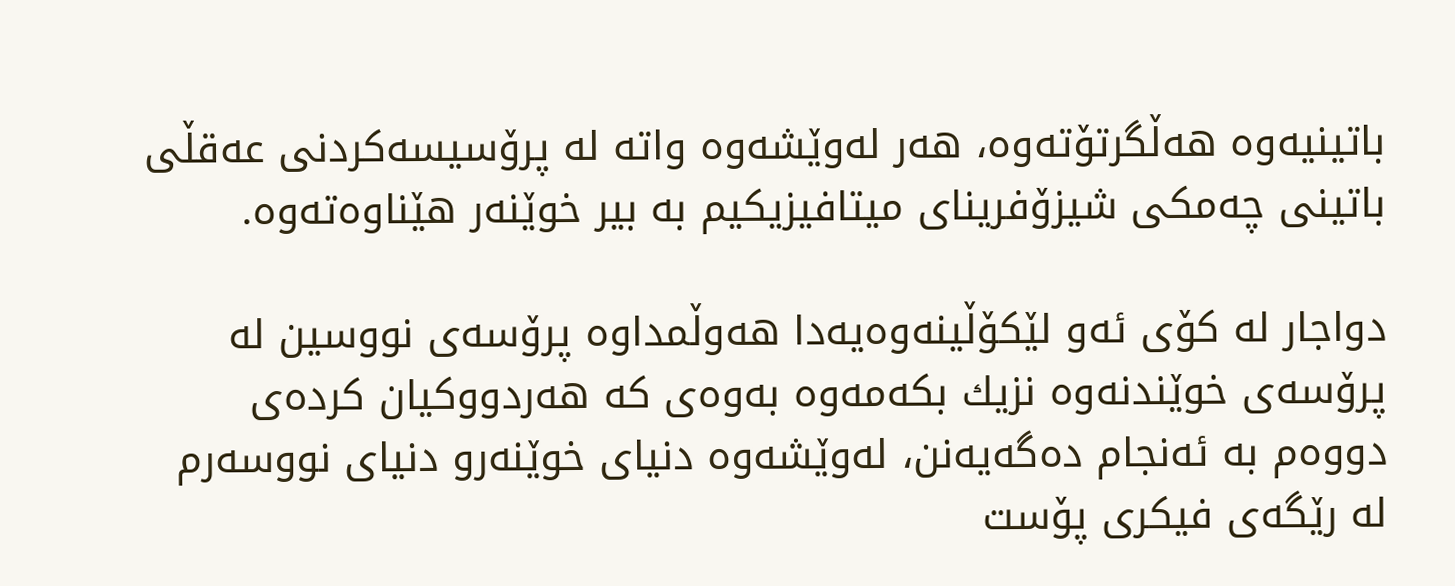باتینیه‌وه‌ هه‌ڵگرتۆته‌وه‌، هه‌ر له‌وێشه‌وه‌ واته‌ له‌ پرۆسیسه‌كردنی‌ عه‌قڵی‌ باتینی‌ چه‌مكی‌ شیزۆفرینای‌ میتافیزیكیم به‌ بیر خوێنه‌ر هێناوه‌ته‌وه‌.

دواجار له‌ كۆی‌ ئه‌و لێكۆڵینه‌وه‌یه‌دا هه‌وڵمداوه‌ پرۆسه‌ی‌ نووسین له‌ پرۆسه‌ی‌ خوێندنه‌وه‌ نزیك بكه‌مه‌وه‌ به‌وه‌ی‌ كه‌ هه‌ردووكیان كرده‌ی‌ دووه‌م به‌ ئه‌نجام ده‌گه‌یه‌نن، له‌وێشه‌وه‌ دنیای‌ خوێنه‌ر‌و دنیای‌ نووسه‌رم له‌ رێگه‌ی‌ فیكری‌ پۆست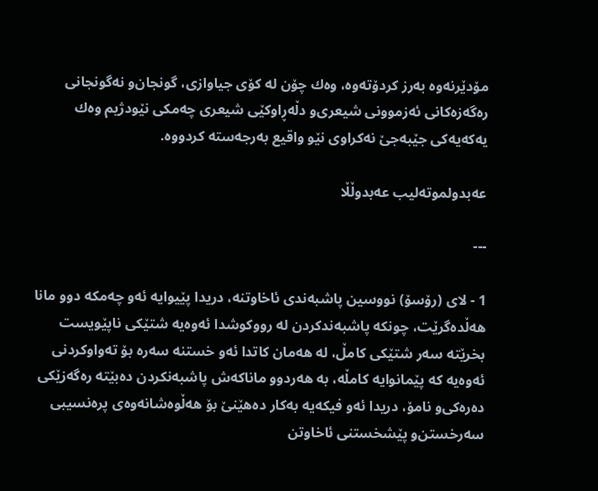مۆدێرنه‌وه‌ به‌رز كردۆته‌وه‌، وه‌ك چۆن له‌ كۆی‌ جیاوازی‌، گونجان‌و نه‌گونجانی‌ ره‌گه‌زه‌كانی‌ ئه‌زموونی‌ شیعری‌‌و دڵه‌ڕاوكێی‌ شیعری‌ چه‌مكی‌ نێودژیم وه‌ك یه‌كه‌یه‌كی‌ جێبه‌جێ‌ نه‌كراوی‌ نێو واقیع به‌رجه‌سته‌ كردووه‌.

عه‌بدولموته‌لیب عه‌بدوڵڵا

---

1 - لای‌ (رۆسۆ) نووسین پاشبه‌ندی‌ ئاخاوتنه‌، دریدا پێیوایه‌ ئه‌و چه‌مكه‌ دوو مانا هه‌ڵده‌گرێت، چونكه‌ پاشبه‌ندكردن له‌ رووكوشدا ئه‌وه‌یه‌ شتێكی‌ ناپێویست بخرێته‌ سه‌ر شتێكی‌ كامڵ‌، له‌ هه‌مان كاتدا ئه‌و خستنه‌ سه‌ره‌ بۆ ته‌واوكردنی‌ ئه‌وه‌یه‌ كه‌ پێمانوایه‌ كامڵه‌، به‌ هه‌ردوو ماناكه‌ش پاشبه‌نكردن ده‌بێته‌ ره‌گه‌زێكی‌ ده‌ره‌كی‌‌و نامۆ، دریدا ئه‌و فیكه‌یه‌ به‌كار ده‌هێنێ‌ بۆ هه‌ڵوه‌شانه‌وه‌ی‌ پره‌نسیبی‌ سه‌رخستن‌و پێشخستنی‌ ئاخاوتن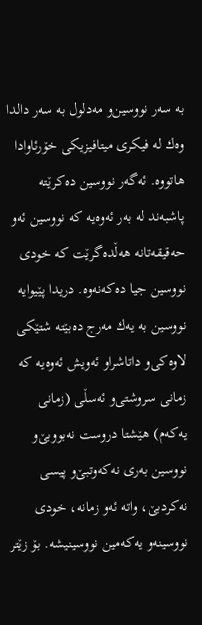به‌ سه‌ر نووسین‌و مه‌دلول به‌ سه‌ر دالدا وه‌ك له‌ فیكری‌ میتافیزیكی‌ خۆرئاوادا هاتووه‌. ئه‌گه‌ر نووسین ده‌كرێته‌ پاشبه‌ند له‌ به‌ر ئه‌وه‌یه‌ كه‌ نووسین ئه‌و حه‌قیقه‌تانه‌ هه‌ڵده‌گرێت كه‌ خودی‌ نووسین جیا ده‌كه‌نه‌وه‌. دریدا پێیوایه‌ نووسین به‌ یه‌ك مه‌رج ده‌بێته‌ شتێكی‌ لاوه‌كی‌‌و داتاشراو ئه‌ویش ئه‌وه‌یه‌ كه‌ زمانی‌ سروشتی‌‌و ئه‌سڵی‌ (زمانی‌ یه‌كه‌م) هێشتا دروست نه‌بووبێ‌‌و نووسین به‌ری‌ نه‌كه‌وتبێ‌‌و پیسی‌ نه‌كردبێ‌، واته‌ ئه‌و زمانه‌، خودی‌ نووسینه‌‌و یه‌كه‌مین نووسینیشه‌. بۆ زێتر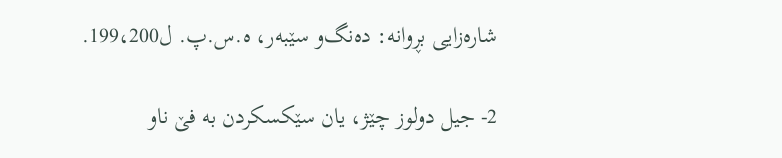شاره‌زایی‌ بڕوانه‌: ده‌نگ‌و سێبه‌ر، ه.س.پ. ل199،200.

2- جیل دولوز چێژ، یان سێكسكردن به‌ فێ‌ ناو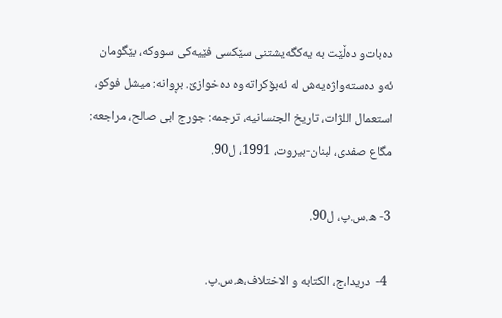ده‌بات‌و ده‌ڵێت به‌ یه‌كگه‌یشتنی‌ سێكسی‌ فێیه‌كی‌ سووكه‌، بێگومان ئه‌و ده‌سته‌واژه‌یه‌ش له‌ ئه‌بۆكراته‌وه‌ ده‌خوازێ‌. بڕوانه‌: میشل فوكو، استعمال اللژات، تاریخ الجنسانیه‌، ترجمه‌: جورج ابی صالح، مراجعه‌: مگاع صفدی، لبنان-بیروت، 1991، ل90.

3- ه.س.پ، ل90.

 4-  دریدا،ج، الكتابه‌ و الاختلاف،ه.س.پ.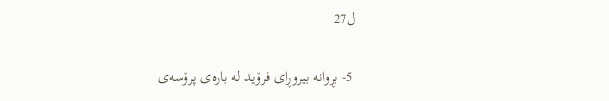ل27

 5- بڕوانه‌ بیروڕای‌ فرۆید له‌ باره‌ی‌ پرۆسه‌ی‌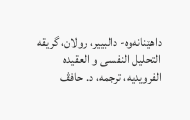داهێنانه‌وه‌- دالبییر، رولان، گریقه‌ التحلیل النفسی و العقیده‌ الفرویدیه‌، ترجمه‌، د. حافڤ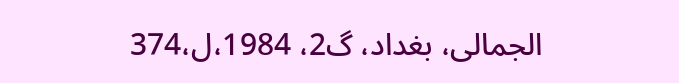الجمالی، بغداد، گ2، 1984،ل،374